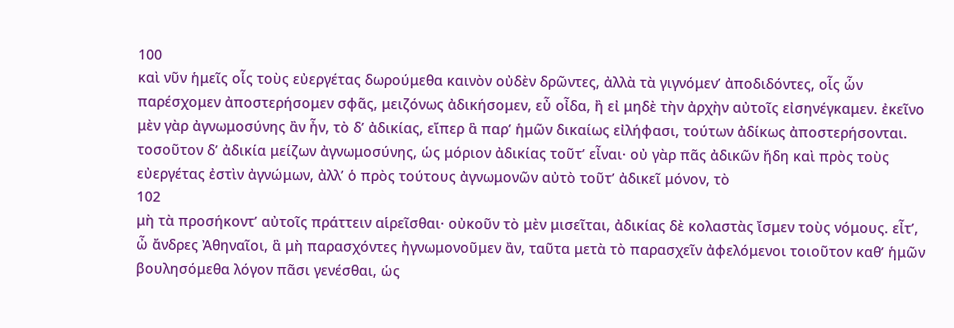100
καὶ νῦν ἡμεῖς οἷς τοὺς εὐεργέτας δωρούμεθα καινὸν οὐδὲν δρῶντες, ἀλλὰ τὰ γιγνόμενʼ ἀποδιδόντες, οἷς ὧν παρέσχομεν ἀποστερήσομεν σφᾶς, μειζόνως ἀδικήσομεν, εὖ οἶδα, ἢ εἰ μηδὲ τὴν ἀρχὴν αὐτοῖς εἰσηνέγκαμεν. ἐκεῖνο μὲν γὰρ ἀγνωμοσύνης ἂν ἦν, τὸ δʼ ἀδικίας, εἴπερ ἃ παρʼ ἡμῶν δικαίως εἰλήφασι, τούτων ἀδίκως ἀποστερήσονται. τοσοῦτον δʼ ἀδικία μείζων ἀγνωμοσύνης, ὡς μόριον ἀδικίας τοῦτʼ εἶναι· οὐ γὰρ πᾶς ἀδικῶν ἤδη καὶ πρὸς τοὺς εὐεργέτας ἐστὶν ἀγνώμων, ἀλλʼ ὁ πρὸς τούτους ἀγνωμονῶν αὐτὸ τοῦτʼ ἀδικεῖ μόνον, τὸ
102
μὴ τὰ προσήκοντʼ αὐτοῖς πράττειν αἱρεῖσθαι· οὐκοῦν τὸ μὲν μισεῖται, ἀδικίας δὲ κολαστὰς ἴσμεν τοὺς νόμους. εἶτʼ, ὦ ἄνδρες Ἀθηναῖοι, ἃ μὴ παρασχόντες ἠγνωμονοῦμεν ἂν, ταῦτα μετὰ τὸ παρασχεῖν ἀφελόμενοι τοιοῦτον καθʼ ἡμῶν βουλησόμεθα λόγον πᾶσι γενέσθαι, ὡς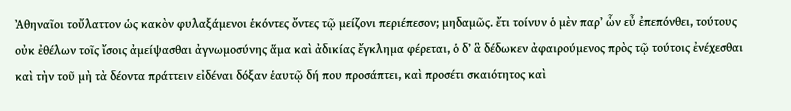Ἀθηναῖοι τοὔλαττον ὡς κακὸν φυλαξάμενοι ἑκόντες ὄντες τῷ μείζονι περιέπεσον; μηδαμῶς. ἔτι τοίνυν ὁ μὲν παρʼ ὧν εὖ ἐπεπόνθει, τούτους οὐκ ἐθέλων τοῖς ἴσοις ἀμείψασθαι ἀγνωμοσύνης ἅμα καὶ ἀδικίας ἔγκλημα φέρεται, ὁ δʼ ἃ δέδωκεν ἀφαιρούμενος πρὸς τῷ τούτοις ἐνέχεσθαι καὶ τὴν τοῦ μὴ τὰ δέοντα πράττειν εἰδέναι δόξαν ἑαυτῷ δή που προσάπτει, καὶ προσέτι σκαιότητος καὶ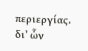περιεργίας. διʼ ὧν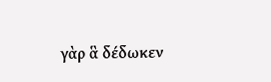γὰρ ἃ δέδωκεν